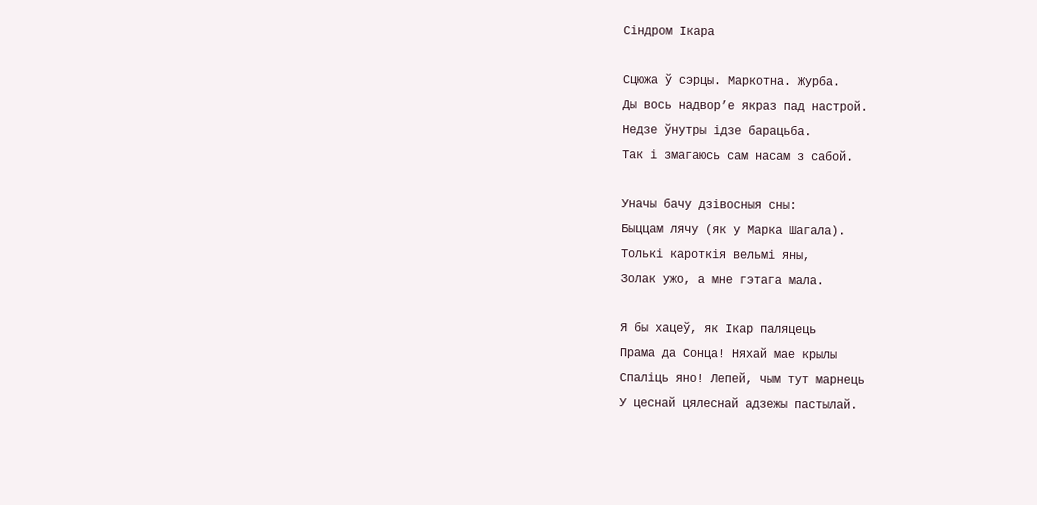Сіндром Ікара

Сцюжа ў сэрцы. Маркотна. Журба.
Ды вось надвор’е якраз пад настрой.
Недзе ўнутры ідзе барацьба.
Так і змагаюсь сам насам з сабой.

Уначы бачу дзівосныя сны:
Быццам лячу (як у Марка Шагала).
Толькі кароткія вельмі яны,
Золак ужо, а мне гэтага мала.

Я бы хацеў, як Ікар паляцець
Прама да Сонца! Няхай мае крылы
Спаліць яно! Лепей, чым тут марнець
У цеснай цялеснай адзежы пастылай.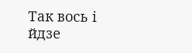Так вось і йдзе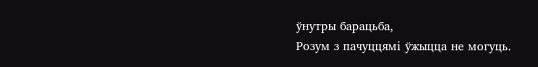ўнутры барацьба,
Розум з пачуццямі ўжыцца не могуць.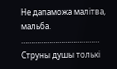Не дапаможа малітва, мальба.
…………………………………
Струны душы толькі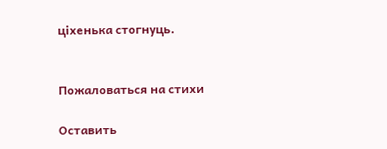ціхенька стогнуць.


Пожаловаться на стихи

Оставить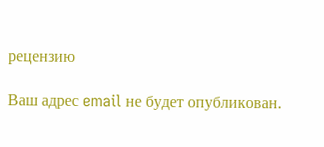рецензию

Ваш адрес email не будет опубликован.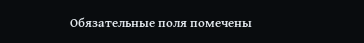Обязательные поля помечены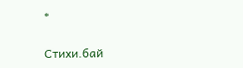*

Стихи.бай